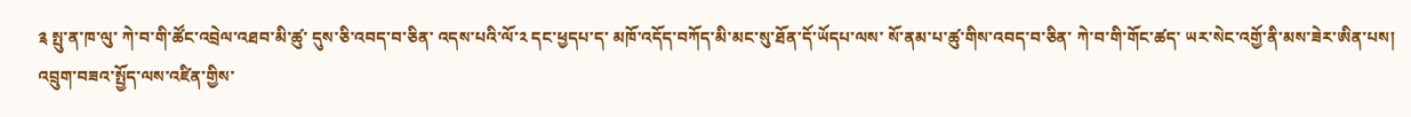༉ སྤུ་ན་ཁ་ལུ་ ཀེ་བ་གི་ཚོང་འབྲེལ་འཐབ་མི་ཚུ་ དུས་ཅི་འབད་བ་ཅིན་ འདས་པའི་ལོ་༢ དང་ཕྱདཔ་ད་ མཁོ་འདོད་བཀོད་མི་མང་སུ་ཐོན་དོ་ཡོདཔ་ལས་ སོ་ནམ་པ་ཚུ་གིས་འབད་བ་ཅིན་ ཀེ་བ་གི་གོང་ཚད་ ཡར་སེང་འགྱོ་ནི་མས་ཟེར་ཨིན་པས།
འབྲུག་བཟའ་སྤྱོད་ལས་འཛིན་གྱིས་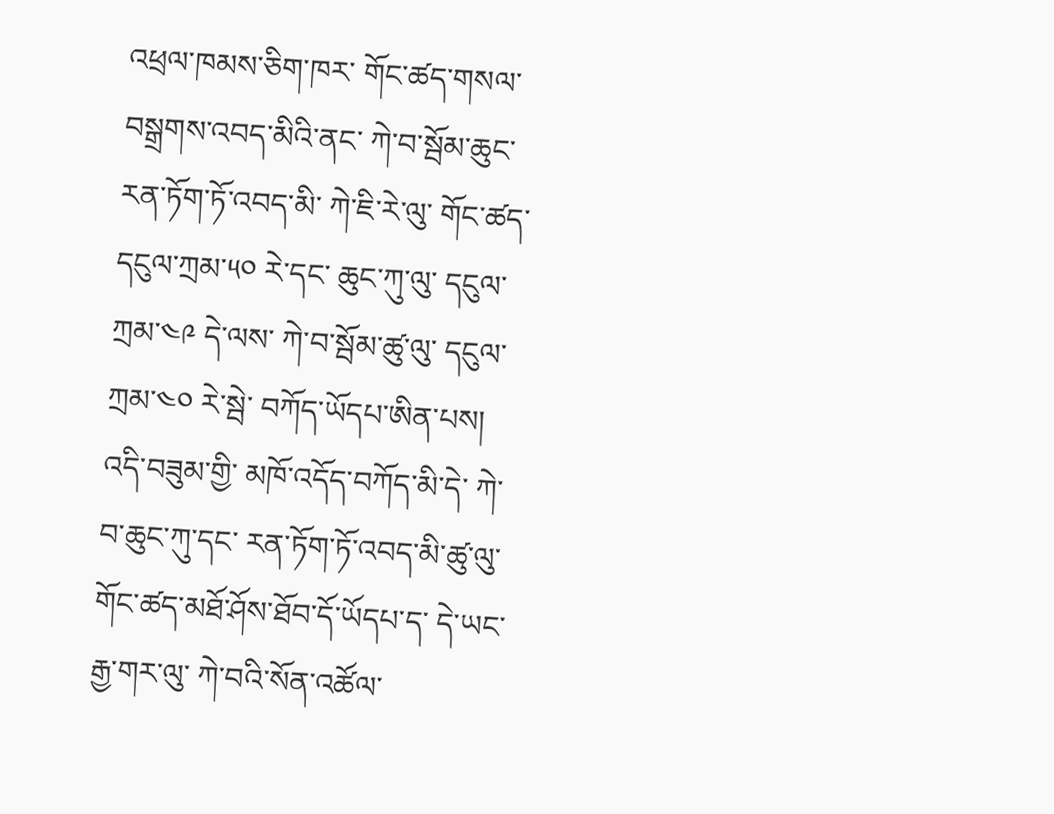འཕྲལ་ཁམས་ཅིག་ཁར་ གོང་ཚད་གསལ་བསྒྲགས་འབད་མིའི་ནང་ ཀེ་བ་སྦོམ་ཆུང་རན་ཏོག་ཏོ་འབད་མི་ ཀེ་ཇི་རེ་ལུ་ གོང་ཚད་དངུལ་ཀྲམ་༥༠ རེ་དང་ ཆུང་ཀུ་ལུ་ དངུལ་ཀྲམ་༤༩ དེ་ལས་ ཀེ་བ་སྦོམ་ཚུ་ལུ་ དངུལ་ཀྲམ་༤༠ རེ་སྦེ་ བཀོད་ཡོདཔ་ཨིན་པས།
འདི་བཟུམ་གྱི་ མཁོ་འདོད་བཀོད་མི་དེ་ ཀེ་བ་ཆུང་ཀུ་དང་ རན་ཏོག་ཏོ་འབད་མི་ཚུ་ལུ་ གོང་ཚད་མཐོ་ཤོས་ཐོབ་དོ་ཡོདཔ་ད་ དེ་ཡང་ རྒྱ་གར་ལུ་ ཀེ་བའི་སོན་འཚོལ་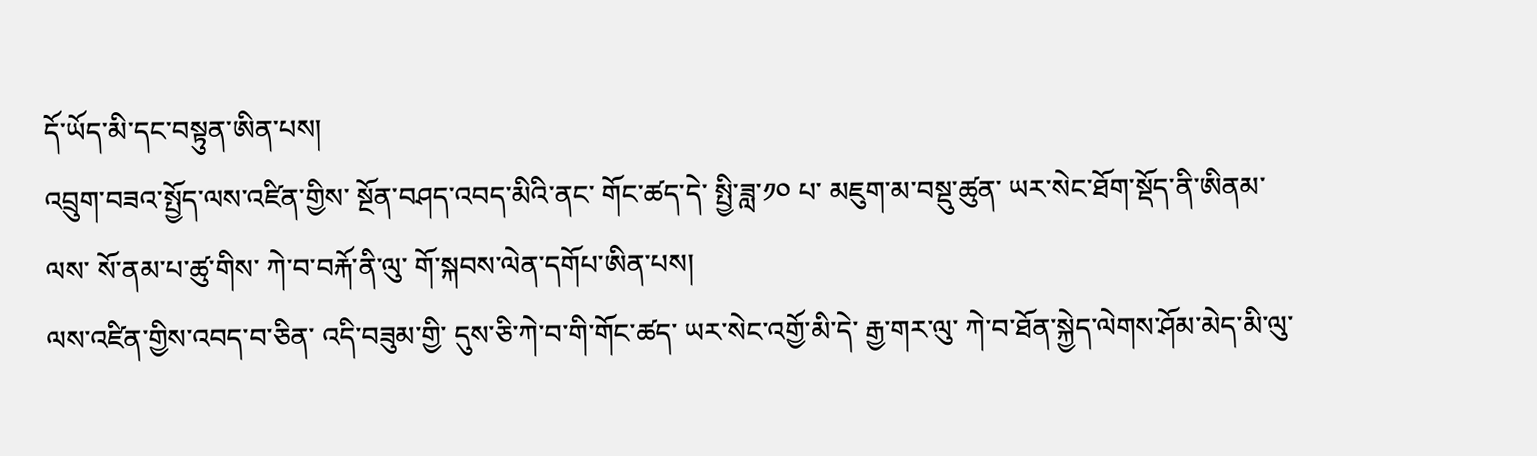དོ་ཡོད་མི་དང་བསྟུན་ཨིན་པས།
འབྲུག་བཟའ་སྤྱོད་ལས་འཛིན་གྱིས་ སྔོན་བཤད་འབད་མིའི་ནང་ གོང་ཚད་དེ་ སྤྱི་ཟླ་༡༠ པ་ མཇུག་མ་བསྡུ་ཚུན་ ཡར་སེང་ཐོག་སྡོད་ནི་ཨིནམ་ལས་ སོ་ནམ་པ་ཚུ་གིས་ ཀེ་བ་བརྐོ་ནི་ལུ་ གོ་སྐབས་ལེན་དགོཔ་ཨིན་པས།
ལས་འཛིན་གྱིས་འབད་བ་ཅིན་ འདི་བཟུམ་གྱི་ དུས་ཅི་ཀེ་བ་གི་གོང་ཚད་ ཡར་སེང་འགྱོ་མི་དེ་ རྒྱ་གར་ལུ་ ཀེ་བ་ཐོན་སྐྱེད་ལེགས་ཤོམ་མེད་མི་ལུ་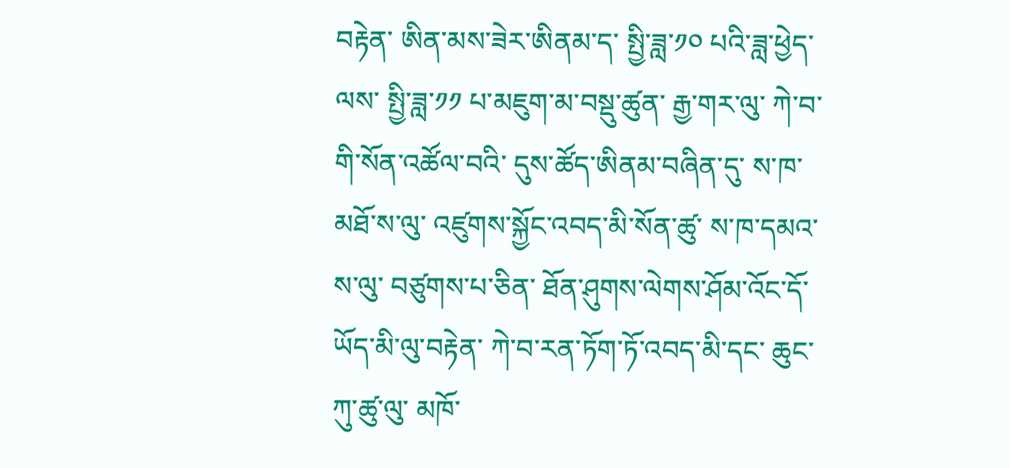བརྟེན་ ཨིན་མས་ཟེར་ཨིནམ་ད་ སྤྱི་ཟླ་༡༠ པའི་ཟླ་ཕྱེད་ལས་ སྤྱི་ཟླ་༡༡ པ་མཇུག་མ་བསྡུ་ཚུན་ རྒྱ་གར་ལུ་ ཀེ་བ་གི་སོན་འཚོལ་བའི་ དུས་ཚོད་ཨིནམ་བཞིན་དུ་ ས་ཁ་མཐོ་ས་ལུ་ འཛུགས་སྐྱོང་འབད་མི་སོན་ཚུ་ ས་ཁ་དམའ་ས་ལུ་ བཙུགས་པ་ཅིན་ ཐོན་ཤུགས་ལེགས་ཤོམ་འོང་དོ་ཡོད་མི་ལུ་བརྟེན་ ཀེ་བ་རན་ཏོག་ཏོ་འབད་མི་དང་ ཆུང་ཀུ་ཚུ་ལུ་ མཁོ་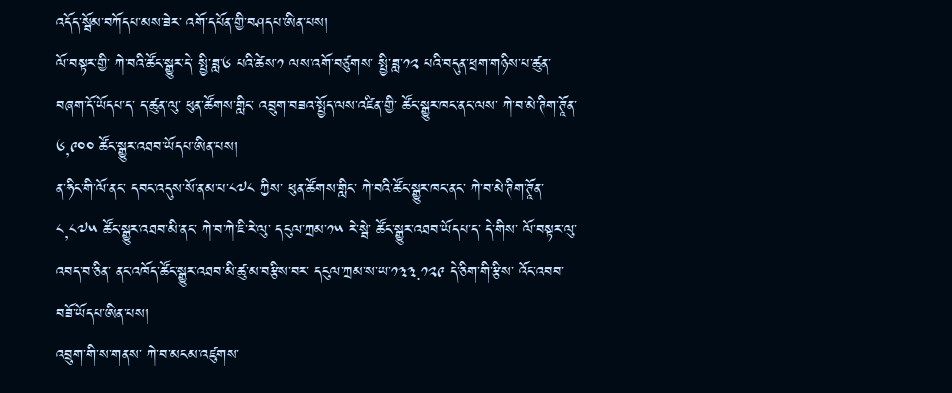འདོད་སྦོམ་བཀོདཔ་མས་ཟེར་ འགོ་དཔོན་གྱི་བཤདཔ་ཨིན་པས།
ལོ་བསྟར་གྱི་ ཀེ་བའི་ཚོང་སྒྱུར་དེ་ སྤྱི་ཟླ་༦ པའི་ཚེས་༡ ལས་འགོ་བཙུགས་ སྤྱི་ཟླ་༡༢ པའི་བདུན་ཕྲག་གཉིས་པ་ཚུན་ བཞག་དོ་ཡོདཔ་ད་ ད་ཚུན་ལུ་ ཕུན་ཚོགས་གླིང་ འབྲུག་བཟའ་སྤྱོད་ལས་འཛིན་གྱི་ ཚོང་སྒྱུར་ཁང་ནང་ལས་ ཀེ་བ་མེ་ཊིག་ཊཱོན་༦,༩༠༠ ཚོང་སྒྱུར་འཐབ་ཡོདཔ་ཨིན་པས།
ན་ཧིང་གི་ལོ་ནང་ དབང་འདུས་སོ་ནམ་པ་༨༧༨ ཀྱིས་ ཕུན་ཚོགས་གླིང་ ཀེ་བའི་ཚོང་སྒྱུར་ཁང་ནང་ ཀེ་བ་མེ་ཊིག་ཊཱོན་༨,༨༧༥ ཚོང་སྒྱུར་འཐབ་མི་ནང་ ཀེ་བ་ཀེ་ཇི་རེ་ལུ་ དངུལ་ཀྲམ་༡༥ རེ་སྦེ་ ཚོང་སྒྱུར་འཐབ་ཡོདཔ་ད་ དེ་གིས་ ལོ་བསྟར་ལུ་འབད་བ་ཅིན་ ནང་འཁོད་ཚོང་སྒྱུར་འཐབ་མི་ཚུ་མ་བརྩིས་བར་ དངུལ་ཀྲམ་ས་ཡ་༡༣༣.༡༢༩ དེ་ཅིག་གི་རྩིས་ འོང་འབབ་བཟོ་ཡོདཔ་ཨིན་པས།
འབྲུག་གི་ས་གནས་ ཀེ་བ་མངམ་འཛུགས་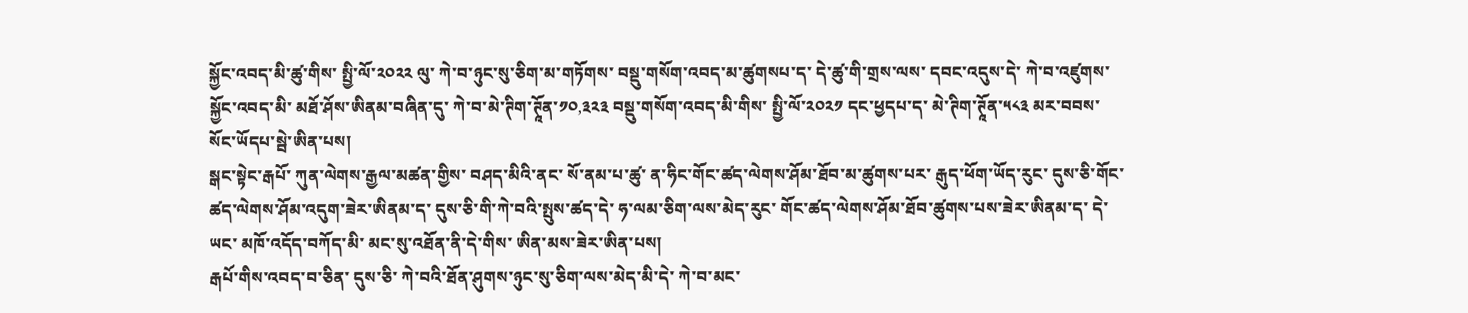སྐྱོང་འབད་མི་ཚུ་གིས་ སྤྱི་ལོ་༢༠༢༢ ལུ་ ཀེ་བ་ཉུང་སུ་ཅིག་མ་གཏོགས་ བསྡུ་གསོག་འབད་མ་ཚུགསཔ་ད་ དེ་ཚུ་གི་གྲས་ལས་ དབང་འདུས་དེ་ ཀེ་བ་འཛུགས་སྐྱོང་འབད་མི་ མཐོ་ཤོས་ཨིནམ་བཞིན་དུ་ ཀེ་བ་མེ་ཊིག་ཊཱོན་༡༠,༣༢༣ བསྡུ་གསོག་འབད་མི་གིས་ སྤྱི་ལོ་༢༠༢༡ དང་ཕྱདཔ་ད་ མེ་ཊིག་ཊཱོན་༥༨༣ མར་བབས་སོང་ཡོདཔ་སྦེ་ཨིན་པས།
སྒང་སྟེང་རྒཔོ་ ཀུན་ལེགས་རྒྱལ་མཚན་གྱིས་ བཤད་མིའི་ནང་ སོ་ནམ་པ་ཚུ་ ན་ཧིང་གོང་ཚད་ལེགས་ཤོམ་ཐོབ་མ་ཚུགས་པར་ རྒུད་ཕོག་ཡོད་རུང་ དུས་ཅི་གོང་ཚད་ལེགས་ཤོམ་འདུག་ཟེར་ཨིནམ་ད་ དུས་ཅི་གི་ཀེ་བའི་སྤུས་ཚད་དེ་ ཧ་ལམ་ཅིག་ལས་མེད་རུང་ གོང་ཚད་ལེགས་ཤོམ་ཐོབ་ཚུགས་པས་ཟེར་ཨིནམ་ད་ དེ་ཡང་ མཁོ་འདོད་བཀོད་མི་ མང་སུ་འཐོན་ནི་དེ་གིས་ ཨིན་མས་ཟེར་ཨིན་པས།
རྒཔོ་གིས་འབད་བ་ཅིན་ དུས་ཅི་ ཀེ་བའི་ཐོན་ཤུགས་ཉུང་སུ་ཅིག་ལས་མེད་མི་དེ་ ཀེ་བ་མང་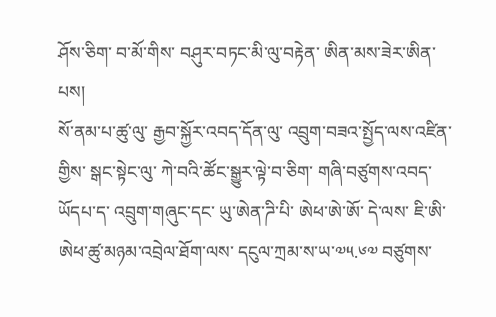ཤོས་ཅིག་ བ་མོ་གིས་ བཤུར་བཏང་མི་ལུ་བརྟེན་ ཨིན་མས་ཟེར་ཨིན་པས།
སོ་ནམ་པ་ཚུ་ལུ་ རྒྱབ་སྐྱོར་འབད་དོན་ལུ་ འབྲུག་བཟའ་སྤྱོད་ལས་འཛིན་གྱིས་ སྒང་སྟེང་ལུ་ ཀེ་བའི་ཚོང་སྒྱུར་ལྟེ་བ་ཅིག་ གཞི་བཙུགས་འབད་ཡོདཔ་ད་ འབྲུག་གཞུང་དང་ ཡུ་ཨེན་ཌི་པི་ ཨེཕ་ཨེ་ཨོ་ དེ་ལས་ ཇི་ཨི་ཨེཕ་ཚུ་མཉམ་འབྲེལ་ཐོག་ལས་ དངུལ་ཀྲམ་ས་ཡ་༧༥.༦༧ བཙུགས་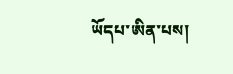ཡོདཔ་ཨིན་པས།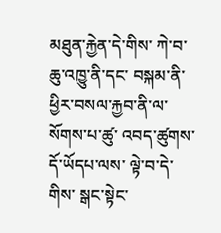མཐུན་རྐྱེན་དེ་གིས་ ཀེ་བ་ཆུ་འཁྱུ་ནི་དང་ བསྐམ་ནི་ ཕྱིར་བསལ་རྐྱབ་ནི་ལ་སོགས་པ་ཚུ་ འབད་ཚུགས་དོ་ཡོདཔ་ལས་ ལྟེ་བ་དེ་གིས་ སྒང་སྟེང་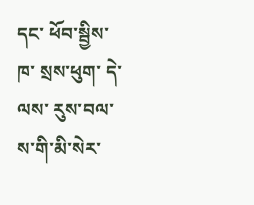དང་ ཕོབ་སྦྱིས་ཁ་ སྲས་ཕུག་ དེ་ལས་ རུས་བལ་ས་གི་མི་སེར་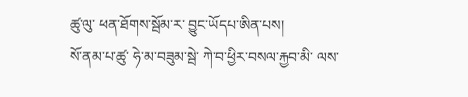ཚུ་ལུ་ ཕན་ཐོགས་སྦོམ་ར་ བྱུང་ཡོདཔ་ཨིན་པས།
སོ་ནམ་པ་ཚུ་ ཧེ་མ་བཟུམ་སྦེ་ ཀེ་བ་ཕྱིར་བསལ་རྐྱབ་མི་ ལས་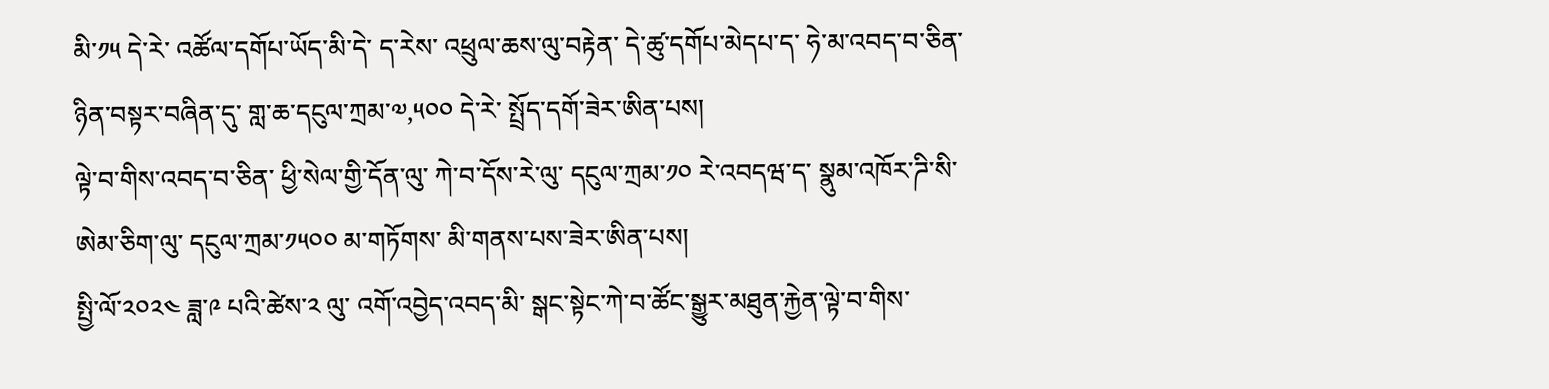མི་༡༥ དེ་རེ་ འཚོལ་དགོཔ་ཡོད་མི་དེ་ ད་རེས་ འཕྲུལ་ཆས་ལུ་བརྟེན་ དེ་ཚུ་དགོཔ་མེདཔ་ད་ ཧེ་མ་འབད་བ་ཅིན་ ཉིན་བསྟར་བཞིན་དུ་ གླ་ཆ་དངུལ་ཀྲམ་༧,༥༠༠ དེ་རེ་ སྤྲོད་དགོ་ཟེར་ཨིན་པས།
ལྟེ་བ་གིས་འབད་བ་ཅིན་ ཕྱི་སེལ་གྱི་དོན་ལུ་ ཀེ་བ་དོས་རེ་ལུ་ དངུལ་ཀྲམ་༡༠ རེ་འབདཝ་ད་ སྣུམ་འཁོར་ཌི་སི་ཨེམ་ཅིག་ལུ་ དངུལ་ཀྲམ་༡༥༠༠ མ་གཏོགས་ མི་གནས་པས་ཟེར་ཨིན་པས།
སྤྱི་ལོ་༢༠༢༤ ཟླ་༩ པའི་ཚེས་༢ ལུ་ འགོ་འབྱེད་འབད་མི་ སྒང་སྟེང་ཀེ་བ་ཚོང་སྒྱུར་མཐུན་རྐྱེན་ལྟེ་བ་གིས་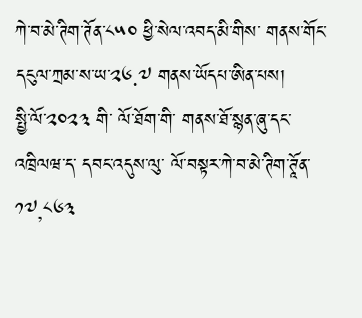ཀེ་བ་མེ་ཊིག་ཊོན་༨༥༠ ཕྱི་སེལ་འབད་མི་གིས་ གནས་གོང་དངུལ་ཀྲམ་ས་ཡ་༢༦.༧ གནས་ཡོདཔ་ཨིན་པས།
སྤྱི་ལོ་༢༠༢༣ གི་ ལོ་ཐོག་གི་ གནས་ཐོ་སྙན་ཞུ་དང་འཁྲིལཝ་ད་ དབང་འདུས་ལུ་ ལོ་བསྟར་ཀེ་བ་མེ་ཊིག་ཊཱོན་༡༧,༨༦༣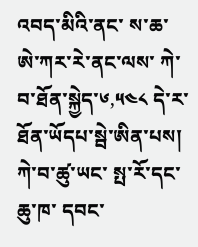འབད་མིའི་ནང་ ས་ཆ་ཨེ་ཀར་རེ་ནང་ལས་ ཀེ་བ་ཐོན་སྐྱེད་༦,༥༤༨ དེ་ར་ ཐོན་ཡོདཔ་སྦེ་ཨིན་པས།
ཀེ་བ་ཚུ་ཡང་ སྤ་རོ་དང་ ཆུ་ཁ་ དབང་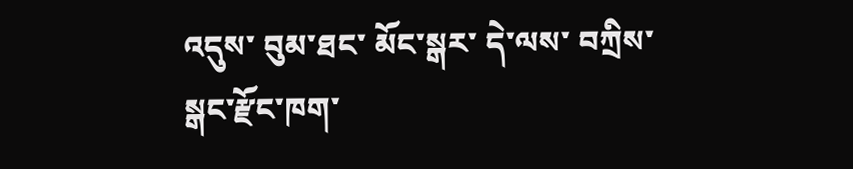འདུས་ བུམ་ཐང་ མོང་སྒར་ དེ་ལས་ བཀྲིས་སྒང་རྫོང་ཁག་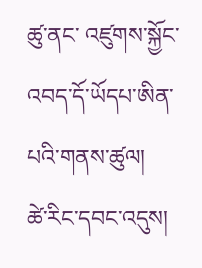ཚུ་ནང་ འཛུགས་སྐྱོང་འབད་དོ་ཡོདཔ་ཨིན་པའི་གནས་ཚུལ།
ཚེ་རིང་དབང་འདུས།